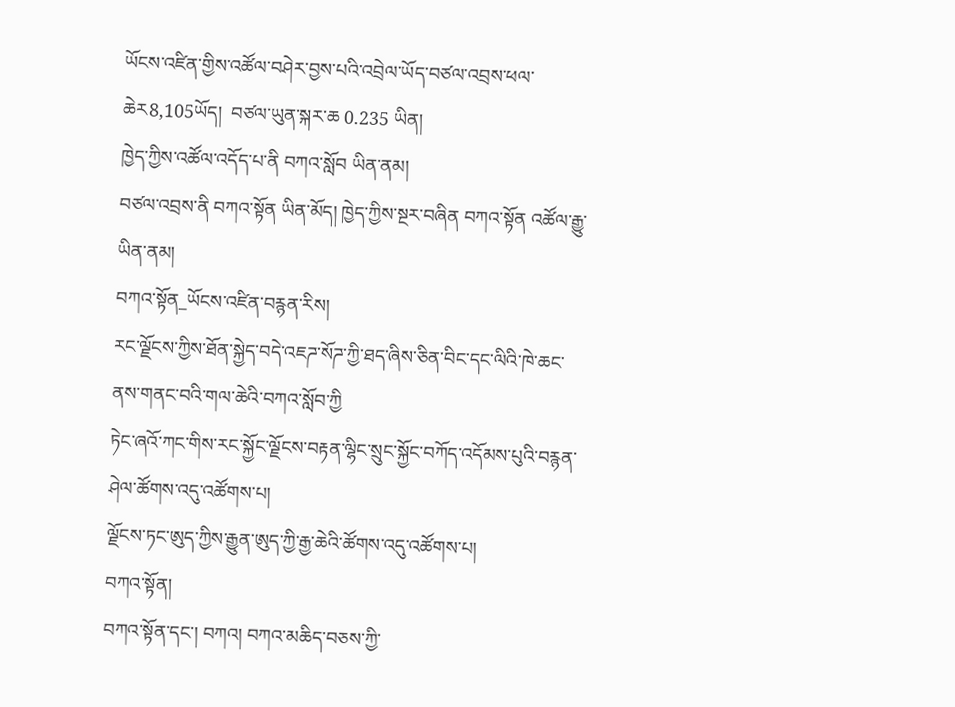ཡོངས་འཛིན་གྱིས་འཚོལ་བཤེར་བྱས་པའི་འབྲེལ་ཡོད་བཙལ་འབྲས་ཕལ་ཆེར8,105ཡོད།  བཙལ་ཡུན་སྐར་ཆ 0.235 ཡིན།
ཁྱེད་ཀྱིས་འཚོལ་འདོད་པ་ནི བཀའ་སློབ ཡིན་ནམ།
བཙལ་འབྲས་ནི བཀའ་སྟོན ཡིན་མོད། ཁྱེད་ཀྱིས་སྔར་བཞིན བཀའ་སྟོན འཚོལ་རྒྱུ་ཡིན་ནམ།
བཀའ་སྟོན_ཡོངས་འཛིན་བརྙན་རིས།
རང་ལྗོངས་ཀྱིས་ཐོན་སྐྱེད་བདེ་འཇཌ་སོཌ་ཀྱི་ཐད་ཞིས་ཅིན་བིང་དང་ལིའི་ཁེ་ཆང་ནས་གནང་བའི་གལ་ཆེའི་བཀའ་སློབ་ཀྱི
ཏེང་ཞའོ་ཀང་གིས་རང་སྐྱོང་ལྗོངས་བརྟན་ལྷིང་སྲུང་སྐྱོང་བཀོད་འདོམས་པུའི་བརྙན་ཤེལ་ཚོགས་འདུ་འཚོགས་པ།
ལྗོངས་ཏང་ཨུད་ཀྱིས་རྒྱུན་ཨུད་ཀྱི་རྒྱ་ཆེའི་ཚོགས་འདུ་འཚོགས་པ།
བཀའ་སྟོན།
བཀའ་སྟོན་དང་། བཀའ། བཀའ་མཆིད་བཅས་ཀྱི་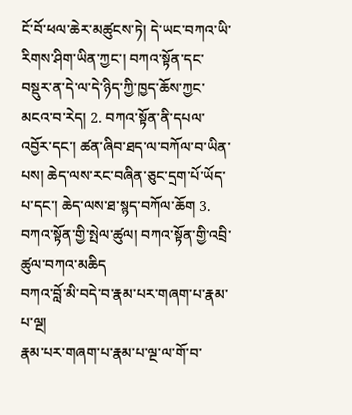ངོ་བོ་ཕལ་ཆེར་མཚུངས་ཏེ། དེ་ཡང་བཀའ་ཡི་རིགས་ཤིག་ཡིན་ཀྱང་། བཀའ་སྟོན་དང་བསྡུར་ན་དེ་ལ་དེ་ཉིད་ཀྱི་ཁྱད་ཆོས་ཀྱང་མངའ་བ་རེད། 2. བཀའ་སྟོན་ནི་དཔལ་འབྱོར་དང་། ཚན་ཞིབ་ཐད་ལ་བཀོལ་བ་ཡིན་པས། ཆེད་ལས་རང་བཞིན་ཅུང་དྲག་པོ་ཡོད་པ་དང་། ཆེད་ལས་ཐ་སྙད་བཀོལ་ཆོག 3. བཀའ་སྟོན་གྱི་སྤེལ་ཚུལ། བཀའ་སྟོན་གྱི་འབྲི་ཚུལ་བཀའ་མཆིད
བཀའ་བློ་མི་བདེ་བ་རྣམ་པར་གཞག་པ་རྣམ་པ་ལྔ།
རྣམ་པར་གཞག་པ་རྣམ་པ་ལྔ་ལ་གོ་བ་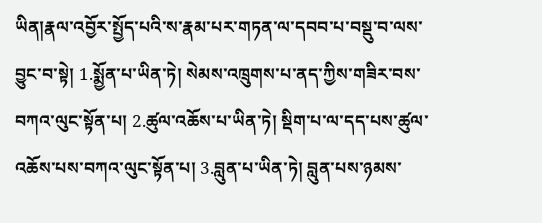ཡིན།རྣལ་འབྱོར་སྤྱོད་པའི་ས་རྣམ་པར་གཏན་ལ་དབབ་པ་བསྡུ་བ་ལས་བྱུང་བ་སྟེ། 1.སྨྱོན་པ་ཡིན་ཏེ། སེམས་འཁྲུགས་པ་ནད་ཀྱིས་གཟིར་བས་བཀའ་ལུང་སྟོན་པ། 2.ཚུལ་འཆོས་པ་ཡིན་ཏེ། སྡིག་པ་ལ་དད་པས་ཚུལ་འཆོས་པས་བཀའ་ལུང་སྟོན་པ། 3.བླུན་པ་ཡིན་ཏེ། བླུན་པས་ཉམས་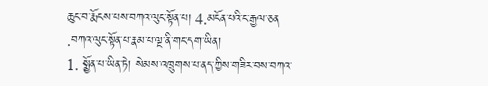ཆུང་བ་རྨོངས་པས་བཀའ་ལུང་སྟོན་པ། 4.མངོན་པའི་ང་རྒྱལ་ཅན
.བཀའ་ལུང་སྟོན་པ་རྣམ་པ་ལྔ་ནི་གང་དག་ཡིན།
1. སྨྱོན་པ་ཡིན་ཏེ། སེམས་འཁྲུགས་པ་ནད་ཀྱིས་གཟིར་བས་བཀའ་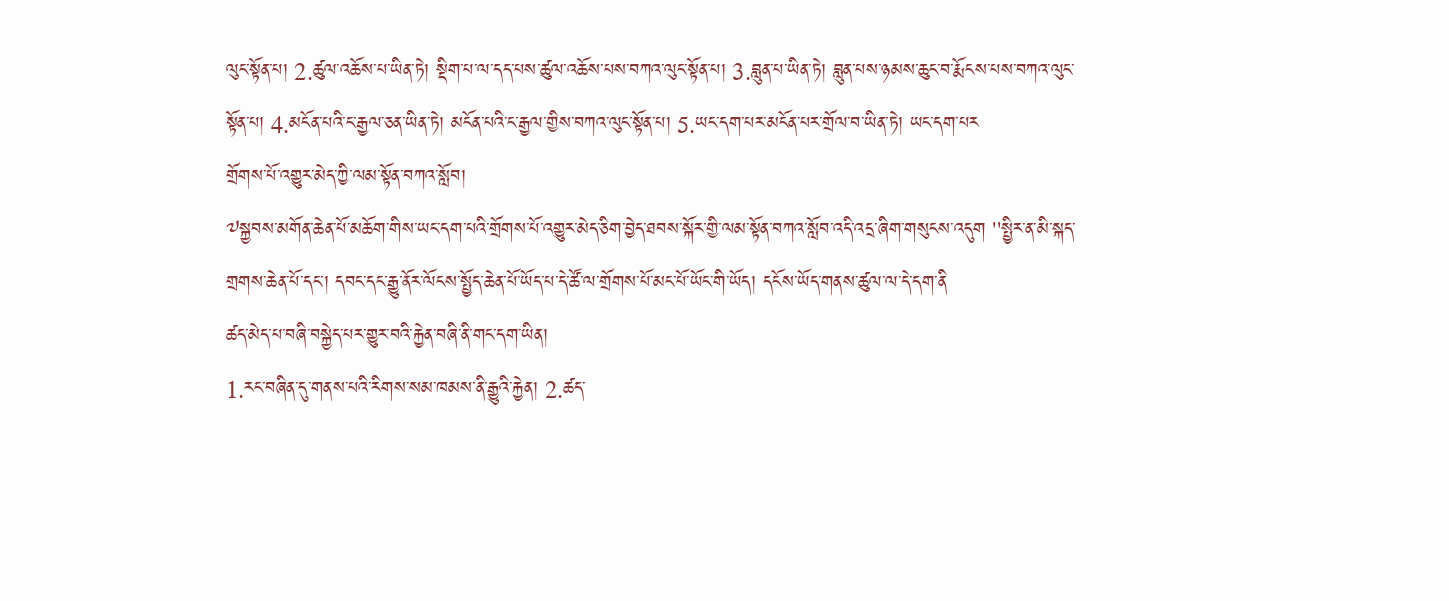ལུང་སྟོན་པ། 2.ཚུལ་འཆོས་པ་ཡིན་ཏེ། སྡིག་པ་ལ་དད་པས་ཚུལ་འཆོས་པས་བཀའ་ལུང་སྟོན་པ། 3.བླུན་པ་ཡིན་ཏེ། བླུན་པས་ཉམས་ཆུང་བ་རྨོངས་པས་བཀའ་ལུང་སྟོན་པ། 4.མངོན་པའི་ང་རྒྱལ་ཅན་ཡིན་ཏེ། མངོན་པའི་ང་རྒྱལ་གྱིས་བཀའ་ལུང་སྟོན་པ། 5.ཡང་དག་པར་མངོན་པར་གྲོལ་བ་ཡིན་ཏེ། ཡང་དག་པར
གྲོགས་པོ་འགྱུར་མེད་ཀྱི་ལམ་སྟོན་བཀའ་སློབ།
༧སྐྱབས་མགོན་ཆེན་པོ་མཆོག་གིས་ཡང་དག་པའི་གྲོགས་པོ་འགྱུར་མེད་ཅིག་བྱེད་ཐབས་སྐོར་གྱི་ལམ་སྟོན་བཀའ་སློབ་འདི་འདྲ་ཞིག་གསུངས་འདུག ''སྤྱིར་ན་མི་སྐད་གྲགས་ཆེན་པོ་དང་། དབང་དང་རྒྱུ་ནོར་ལོངས་སྤྱོད་ཆེན་པོ་ཡོད་པ་དེ་ཚོ་ལ་གྲོགས་པོ་མང་པོ་ཡོང་གི་ཡོད། དངོས་ཡོད་གནས་ཚུལ་ལ་དེ་དག་ནི
ཚད་མེད་པ་བཞི་བསྐྱེད་པར་གྱུར་བའི་རྐྱེན་བཞི་ནི་གང་དག་ཡིན།
1.རང་བཞིན་དུ་གནས་པའི་རིགས་སམ་ཁམས་ནི་རྒྱུའི་རྐྱེན། 2.ཚད་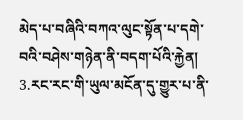མེད་པ་བཞིའི་བཀའ་ལུང་སྟོན་པ་དགེ་བའི་བཤེས་གཉེན་ནི་བདག་པོའི་རྐྱེན། 3.རང་རང་གི་ཡུལ་མངོན་དུ་གྱུར་པ་ནི་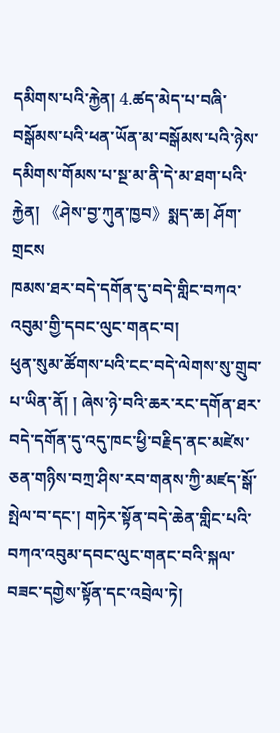དམིགས་པའི་རྐྱེན། 4.ཚད་མེད་པ་བཞི་བསྒོམས་པའི་ཕན་ཡོན་མ་བསྒོམས་པའི་ཉེས་དམིགས་གོམས་པ་སྔ་མ་ནི་དེ་མ་ཐག་པའི་རྐྱེན། 《ཤེས་བྱ་ཀུན་ཁྱབ》སྨད་ཆ། ཤོག་གྲངས
ཁམས་ཐར་བདེ་དགོན་དུ་བདེ་གླིང་བཀའ་འབུམ་གྱི་དབང་ལུང་གནང་བ།
ཕུན་སུམ་ཚོགས་པའི་ངང་བདེ་ལེགས་སུ་གྲུབ་པ་ཡིན་ནོ། ། ཞེས་ཉེ་བའི་ཆར་རང་དགོན་ཐར་བདེ་དགོན་དུ་འདུ་ཁང་ཕྱི་བརྗིད་ནང་མཛེས་ཅན་གཉིས་བཀྲ་ཤིས་རབ་གནས་ཀྱི་མཛད་སྒོ་སྤེལ་བ་དང་། གཏེར་སྟོན་བདེ་ཆེན་གླིང་པའི་བཀའ་འབུམ་དབང་ལུང་གནང་བའི་སྐལ་བཟང་དགྱེས་སྟོན་དང་འབྲེལ་ཏེ།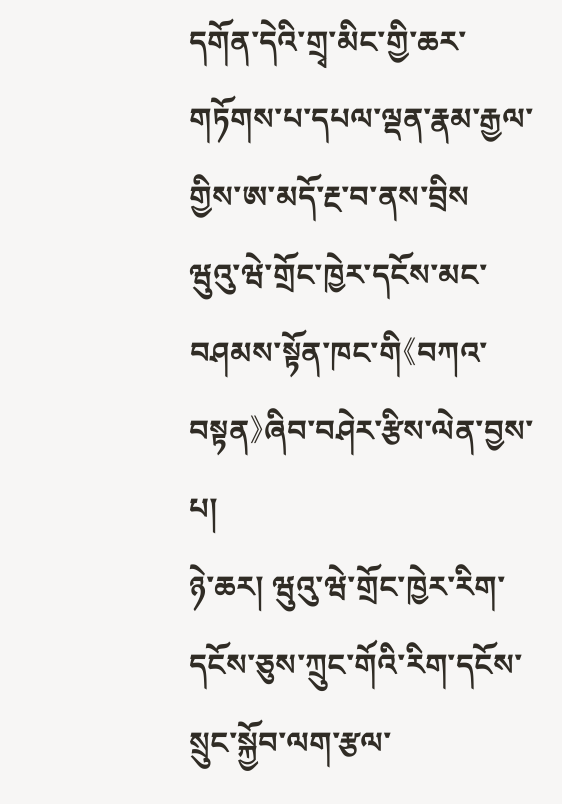དགོན་དེའི་གྲྭ་མིང་གྱི་ཆར་གཏོགས་པ་དཔལ་ལྡན་རྣམ་རྒྱལ་གྱིས་ཨ་མདོ་རྔ་བ་ནས་བྲིས
ཝུའུ་ཝེ་གྲོང་ཁྱེར་དངོས་མང་བཤམས་སྟོན་ཁང་གི《བཀའ་བསྟན》ཞིབ་བཤེར་རྩིས་ལེན་བྱས་པ།
ཉེ་ཆར། ཝུའུ་ཝེ་གྲོང་ཁྱེར་རིག་དངོས་ཅུས་ཀྲུང་གོའི་རིག་དངོས་སྲུང་སྐྱོབ་ལག་རྩལ་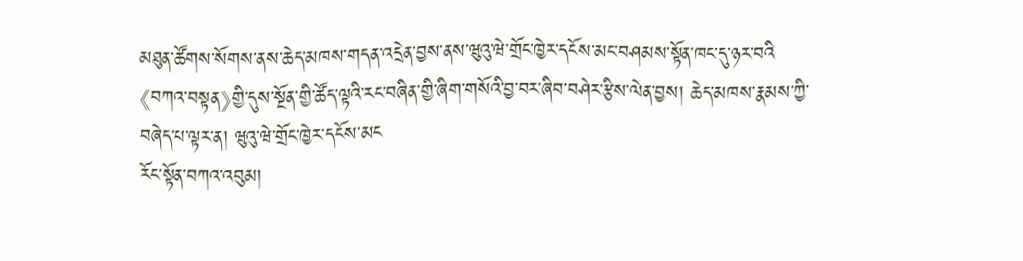མཐུན་ཚོགས་སོགས་ནས་ཆེད་མཁས་གདན་འདྲེན་བྱས་ནས་ཝུའུ་ཝེ་གྲོང་ཁྱེར་དངོས་མང་བཤམས་སྟོན་ཁང་དུ་ཉར་བའི《བཀའ་བསྟན》གྱི་དུས་སྔོན་གྱི་ཚོད་ལྟའི་རང་བཞིན་གྱི་ཞིག་གསོའི་བྱ་བར་ཞིབ་བཤེར་རྩིས་ལེན་བྱས། ཆེད་མཁས་རྣམས་ཀྱི་བཞེད་པ་ལྟར་ན། ཝུའུ་ཝེ་གྲོང་ཁྱེར་དངོས་མང
རོང་སྟོན་བཀའ་འབུམ།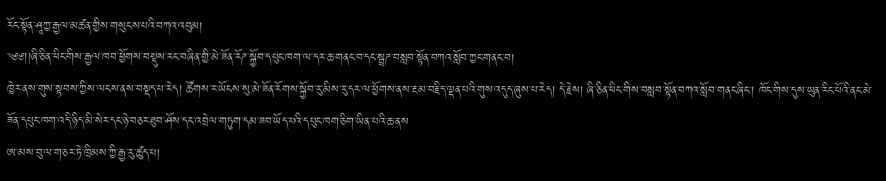རོང་སྟོན་ཤཱཀྱ་རྒྱལ་མཚན་གྱིས་གསུངས་པའི་བཀའ་འབུམ།
༄༅།།ཞི་ཅིན་ཕིང་གིས་རྒྱལ་ཁབ་ཕྱོགས་བསྡུས་རང་བཞིན་གྱི་མེ་ཟོན་རོཌ་སྐྱོབ་དཔུང་ཁག་ལ་དར་ཆ་གནང་བ་དང་སྦྲཌ་བསླབ་སྟོན་བཀའ་སློབ་ཀྱང་གནང་བ།
ཁྱེར་ནས་གུས་སྟབས་ཀྱིས་ལངས་ནས་བསྡད་པ་རེད། ཚོགས་ར་ཡོངས་སུ་མེ་ཟོན་རོགས་སྐྱོབ་རུ་མིས་རུ་དར་ལ་ཕྱོགས་ནས་རྔམ་བརྗིད་ལྡན་པའི་གུས་འདུད་ཞུས་པ་རེད། དེ་རྗེས། ཞི་ཅིན་ཕིང་གིས་བསླབ་སྟོན་བཀའ་སློབ་གནང་ཞིང་། ཁོང་གིས་དུས་ཡུན་རིང་པོའི་ནང་མེ་ཟོན་དཔུང་ཁག་འདི་ཉིད་མི་སེར་དང་ཉེ་བཅར་ཐུབ་ཤོས་དང་འབྲེལ་གཏུག་དམ་ཟབ་ཡོད་པའི་དཔུང་ཁག་ཅིག་ཡིན་པའི་ཆ་ནས
ཨ་མས་བུ་ལ་གཅར་ཏེ་ཁྲིམས་ཀྱི་རྒྱ་རུ་ཚུད་པ།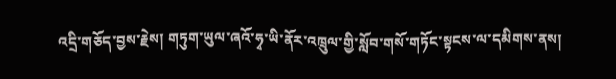འདྲི་གཅོད་བྱས་རྗེས། གཏུག་ཡུལ་ཞའོ་ཧྭ་ཡི་ནོར་འཁྲུལ་གྱི་སློབ་གསོ་གཏོང་སྟངས་ལ་དམིགས་ནས།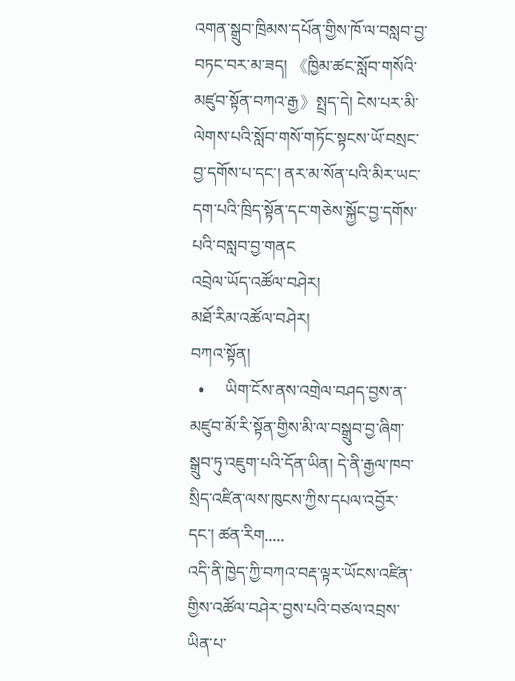འགན་སྒྲུབ་ཁྲིམས་དཔོན་གྱིས་ཁོ་ལ་བསླབ་བྱ་བཏང་བར་མ་ཟད། 《ཁྱིམ་ཚང་སློབ་གསོའི་མཛུབ་སྟོན་བཀའ་རྒྱ》སྤྲད་དེ། ངེས་པར་མི་ལེགས་པའི་སློབ་གསོ་གཏོང་སྟངས་ཡོ་བསྲང་བྱ་དགོས་པ་དང་། ནར་མ་སོན་པའི་མིར་ཡང་དག་པའི་ཁྲིད་སྟོན་དང་གཅེས་སྐྱོང་བྱ་དགོས་པའི་བསླབ་བྱ་གནང
འབྲེལ་ཡོད་འཚོལ་བཤེར།
མཐོ་རིམ་འཚོལ་བཤེར།
བཀའ་སྟོན།
  •     ཡིག་ངོས་ནས་འགྲེལ་བཤད་བྱས་ན་མཛུབ་མོ་རི་སྟོན་གྱིས་མི་ལ་བསྒྲུབ་བྱ་ཞིག་སྒྲུབ་ཏུ་འཇུག་པའི་དོན་ཡིན། དེ་ནི་རྒྱལ་ཁབ་སྲིད་འཛིན་ལས་ཁུངས་ཀྱིས་དཔལ་འབྱོར་དང་། ཚན་རིག.....
འདི་ནི་ཁྱེད་ཀྱི་བཀའ་བརྡ་ལྟར་ཡོངས་འཛིན་གྱིས་འཚོལ་བཤེར་བྱས་པའི་བཙལ་འབྲས་ཡིན་པ་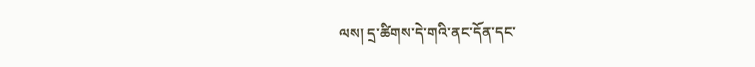ལས། དྲ་ཚིགས་དེ་གའི་ནང་དོན་དང་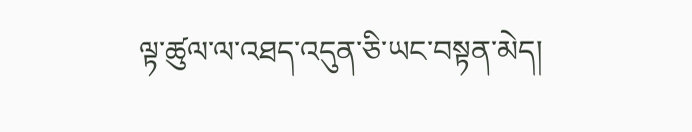ལྟ་ཚུལ་ལ་འཐད་འདུན་ཅི་ཡང་བསྟན་མེད།